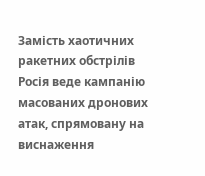Замість хаотичних ракетних обстрілів Росія веде кампанію масованих дронових атак, спрямовану на виснаження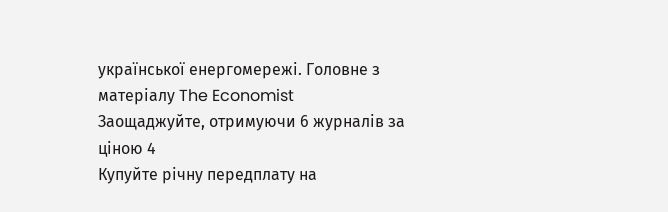української енергомережі. Головне з матеріалу The Economist
Заощаджуйте, отримуючи 6 журналів за ціною 4
Купуйте річну передплату на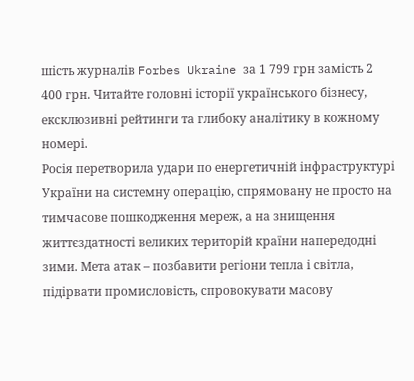шість журналів Forbes Ukraine за 1 799 грн замість 2 400 грн. Читайте головні історії українського бізнесу, ексклюзивні рейтинги та глибоку аналітику в кожному номері.
Росія перетворила удари по енергетичній інфраструктурі України на системну операцію, спрямовану не просто на тимчасове пошкодження мереж, а на знищення життєздатності великих територій країни напередодні зими. Мета атак – позбавити регіони тепла і світла, підірвати промисловість, спровокувати масову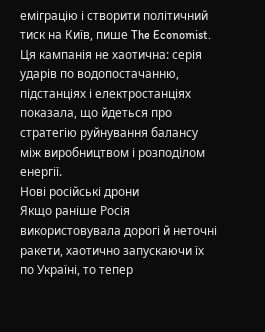еміграцію і створити політичний тиск на Київ, пише The Economist.
Ця кампанія не хаотична: серія ударів по водопостачанню, підстанціях і електростанціях показала, що йдеться про стратегію руйнування балансу між виробництвом і розподілом енергії.
Нові російські дрони
Якщо раніше Росія використовувала дорогі й неточні ракети, хаотично запускаючи їх по Україні, то тепер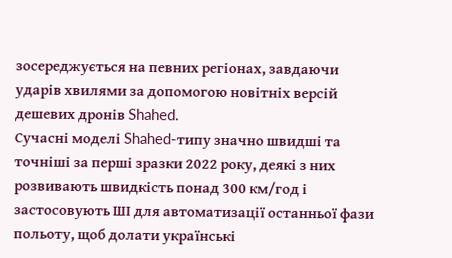зосереджується на певних регіонах, завдаючи ударів хвилями за допомогою новітніх версій дешевих дронів Shahed.
Сучасні моделі Shahed-типу значно швидші та точніші за перші зразки 2022 року, деякі з них розвивають швидкість понад 300 км/год і застосовують ШІ для автоматизації останньої фази польоту, щоб долати українські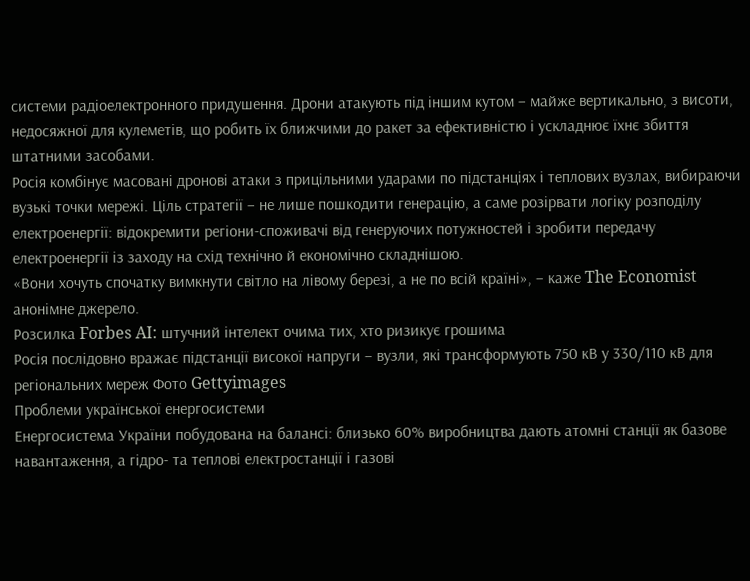системи радіоелектронного придушення. Дрони атакують під іншим кутом – майже вертикально, з висоти, недосяжної для кулеметів, що робить їх ближчими до ракет за ефективністю і ускладнює їхнє збиття штатними засобами.
Росія комбінує масовані дронові атаки з прицільними ударами по підстанціях і теплових вузлах, вибираючи вузькі точки мережі. Ціль стратегії – не лише пошкодити генерацію, а саме розірвати логіку розподілу електроенергії: відокремити регіони-споживачі від генеруючих потужностей і зробити передачу електроенергії із заходу на схід технічно й економічно складнішою.
«Вони хочуть спочатку вимкнути світло на лівому березі, а не по всій країні», – каже The Economist анонімне джерело.
Розсилка Forbes AI: штучний інтелект очима тих, хто ризикує грошима
Росія послідовно вражає підстанції високої напруги – вузли, які трансформують 750 кВ у 330/110 кВ для регіональних мереж Фото Gettyimages
Проблеми української енергосистеми
Енергосистема України побудована на балансі: близько 60% виробництва дають атомні станції як базове навантаження, а гідро- та теплові електростанції і газові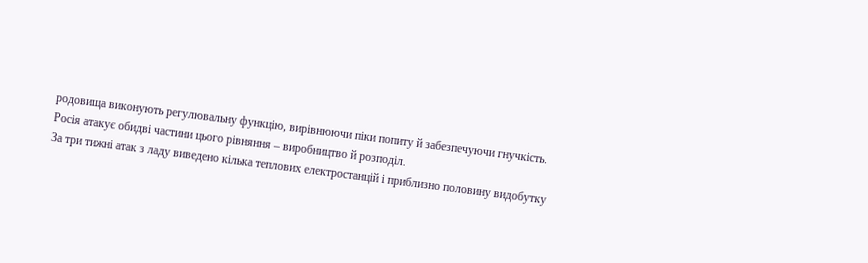родовища виконують регулювальну функцію, вирівнюючи піки попиту й забезпечуючи гнучкість. Росія атакує обидві частини цього рівняння – виробництво й розподіл.
За три тижні атак з ладу виведено кілька теплових електростанцій і приблизно половину видобутку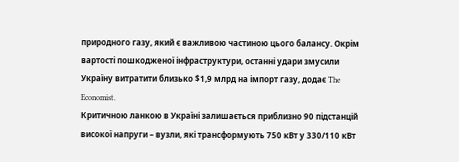природного газу, який є важливою частиною цього балансу. Окрім вартості пошкодженої інфраструктури, останні удари змусили Україну витратити близько $1,9 млрд на імпорт газу, додає The Economist.
Критичною ланкою в Україні залишається приблизно 90 підстанцій високої напруги – вузли, які трансформують 750 кВт у 330/110 кВт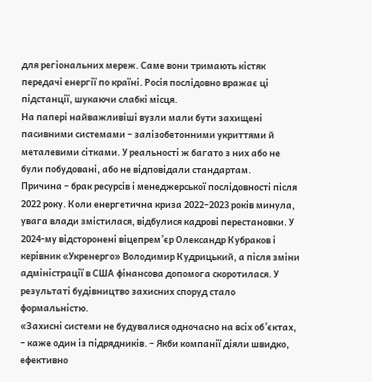для регіональних мереж. Саме вони тримають кістяк передачі енергії по країні. Росія послідовно вражає ці підстанції, шукаючи слабкі місця.
На папері найважливіші вузли мали бути захищені пасивними системами – залізобетонними укриттями й металевими сітками. У реальності ж багато з них або не були побудовані, або не відповідали стандартам.
Причина – брак ресурсів і менеджерської послідовності після 2022 року. Коли енергетична криза 2022–2023 років минула, увага влади змістилася, відбулися кадрові перестановки. У 2024-му відсторонені віцепрем’єр Олександр Кубраков і керівник «Укренерго» Володимир Кудрицький, а після зміни адміністрації в США фінансова допомога скоротилася. У результаті будівництво захисних споруд стало формальністю.
«Захисні системи не будувалися одночасно на всіх об’єктах, – каже один із підрядників. – Якби компанії діяли швидко, ефективно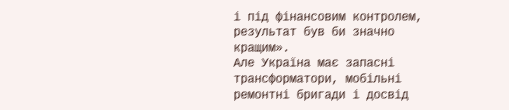і під фінансовим контролем, результат був би значно кращим».
Але Україна має запасні трансформатори, мобільні ремонтні бригади і досвід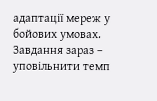адаптації мереж у бойових умовах.
Завдання зараз – уповільнити темп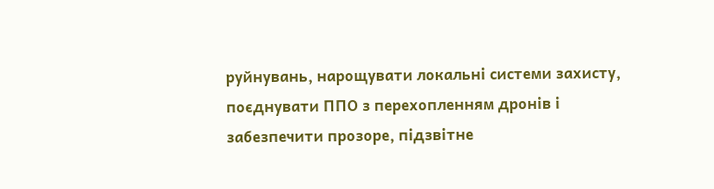руйнувань, нарощувати локальні системи захисту, поєднувати ППО з перехопленням дронів і забезпечити прозоре, підзвітне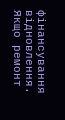фінансування відновлення.
Якщо ремонт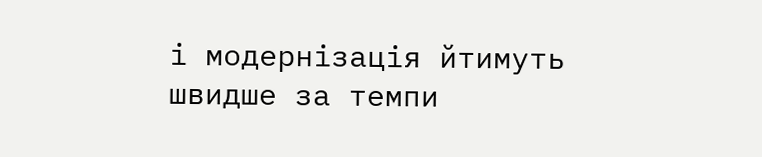і модернізація йтимуть швидше за темпи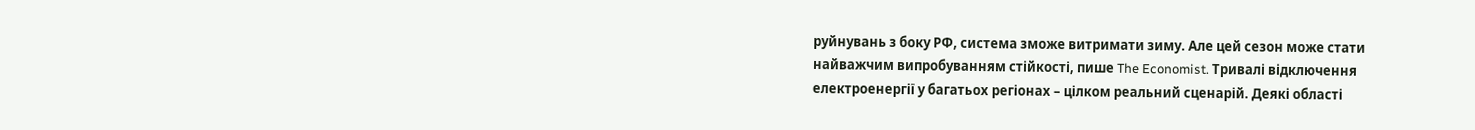руйнувань з боку РФ, система зможе витримати зиму. Але цей сезон може стати найважчим випробуванням стійкості, пише The Economist. Тривалі відключення електроенергії у багатьох регіонах – цілком реальний сценарій. Деякі області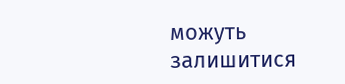можуть залишитися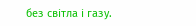без світла і газу.